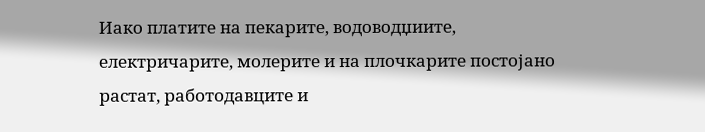Иако платите на пекарите, водоводџиите, електричарите, молерите и на плочкарите постојано растат, работодавците и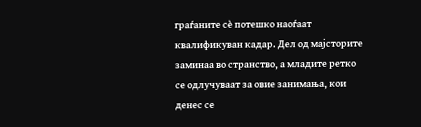граѓаните сè потешко наоѓаат квалификуван кадар. Дел од мајсторите заминаа во странство, а младите ретко се одлучуваат за овие занимања, кои денес се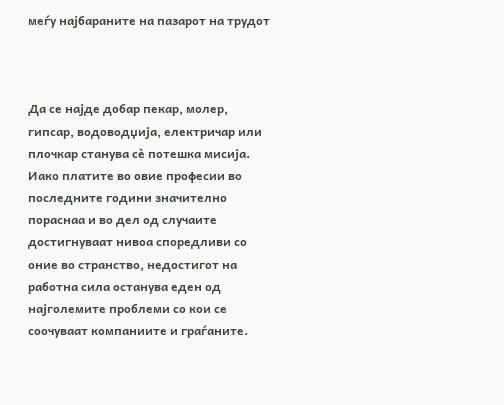меѓу најбараните на пазарот на трудот



Да се најде добар пекар, молер, гипсар, водоводџија, електричар или плочкар станува сè потешка мисија. Иако платите во овие професии во последните години значително пораснаа и во дел од случаите достигнуваат нивоа споредливи со оние во странство, недостигот на работна сила останува еден од најголемите проблеми со кои се соочуваат компаниите и граѓаните.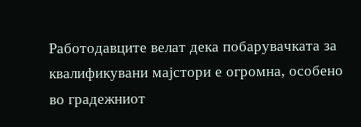Работодавците велат дека побарувачката за квалификувани мајстори е огромна, особено во градежниот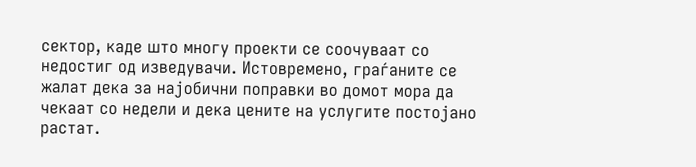сектор, каде што многу проекти се соочуваат со недостиг од изведувачи. Истовремено, граѓаните се жалат дека за најобични поправки во домот мора да чекаат со недели и дека цените на услугите постојано растат.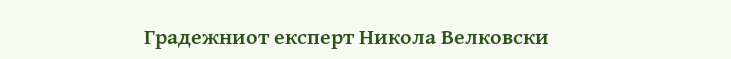Градежниот експерт Никола Велковски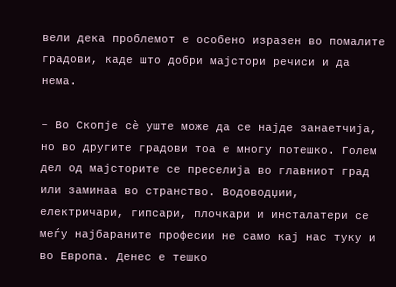вели дека проблемот е особено изразен во помалите градови, каде што добри мајстори речиси и да нема.

– Во Скопје сè уште може да се најде занаетчија, но во другите градови тоа е многу потешко. Голем дел од мајсторите се преселија во главниот град или заминаа во странство. Водоводџии, електричари, гипсари, плочкари и инсталатери се меѓу најбараните професии не само кај нас туку и во Европа. Денес е тешко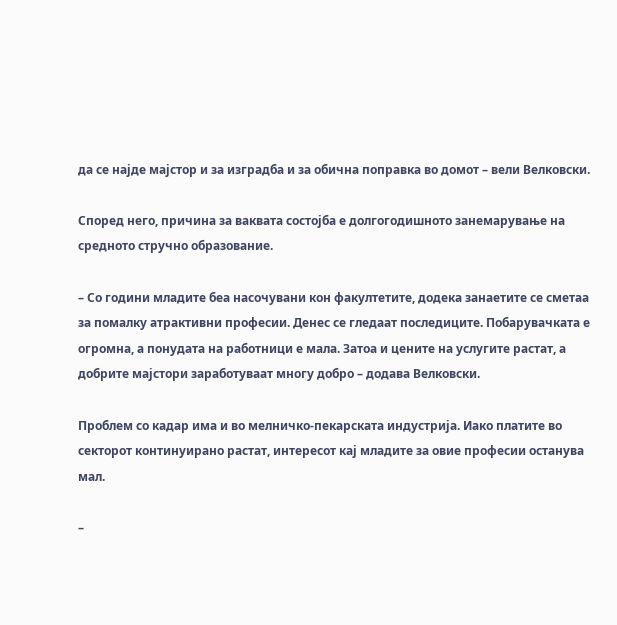да се најде мајстор и за изградба и за обична поправка во домот – вели Велковски.

Според него, причина за ваквата состојба е долгогодишното занемарување на средното стручно образование.

– Со години младите беа насочувани кон факултетите, додека занаетите се сметаа за помалку атрактивни професии. Денес се гледаат последиците. Побарувачката е огромна, а понудата на работници е мала. Затоа и цените на услугите растат, а добрите мајстори заработуваат многу добро – додава Велковски.

Проблем со кадар има и во мелничко-пекарската индустрија. Иако платите во секторот континуирано растат, интересот кај младите за овие професии останува мал.

–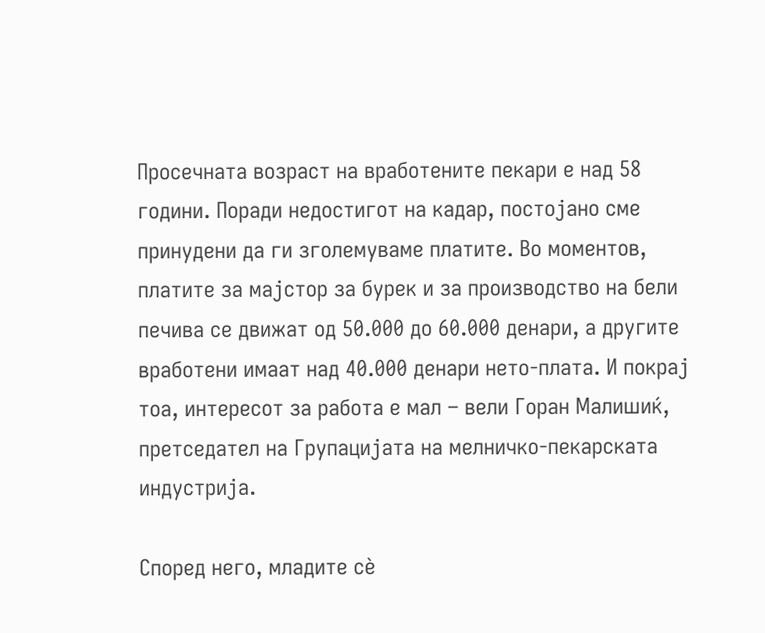Просечната возраст на вработените пекари е над 58 години. Поради недостигот на кадар, постојано сме принудени да ги зголемуваме платите. Во моментов, платите за мајстор за бурек и за производство на бели печива се движат од 50.000 до 60.000 денари, а другите вработени имаат над 40.000 денари нето-плата. И покрај тоа, интересот за работа е мал – вели Горан Малишиќ, претседател на Групацијата на мелничко-пекарската индустрија.

Според него, младите сè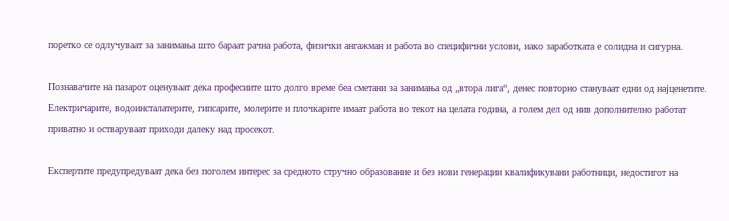поретко се одлучуваат за занимања што бараат рачна работа, физички ангажман и работа во специфични услови, иако заработката е солидна и сигурна.

Познавачите на пазарот оценуваат дека професиите што долго време беа сметани за занимања од „втора лига“, денес повторно стануваат едни од најценетите. Електричарите, водоинсталатерите, гипсарите, молерите и плочкарите имаат работа во текот на целата година, а голем дел од нив дополнително работат приватно и остваруваат приходи далеку над просекот.

Експертите предупредуваат дека без поголем интерес за средното стручно образование и без нови генерации квалификувани работници, недостигот на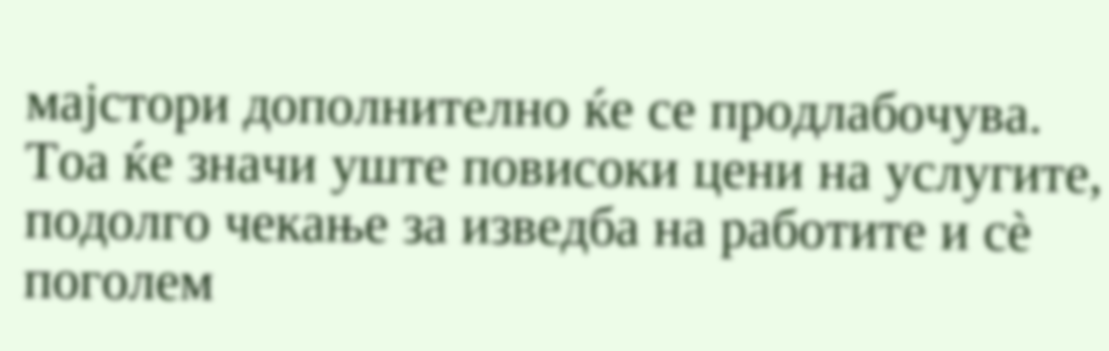мајстори дополнително ќе се продлабочува. Тоа ќе значи уште повисоки цени на услугите, подолго чекање за изведба на работите и сè поголем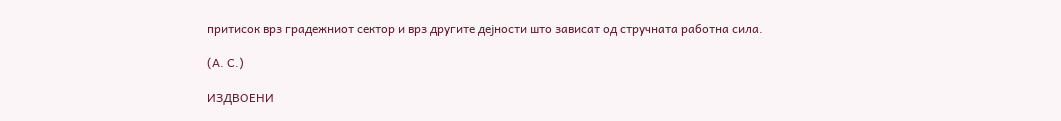притисок врз градежниот сектор и врз другите дејности што зависат од стручната работна сила.

(А. С.)

ИЗДВОЕНИ